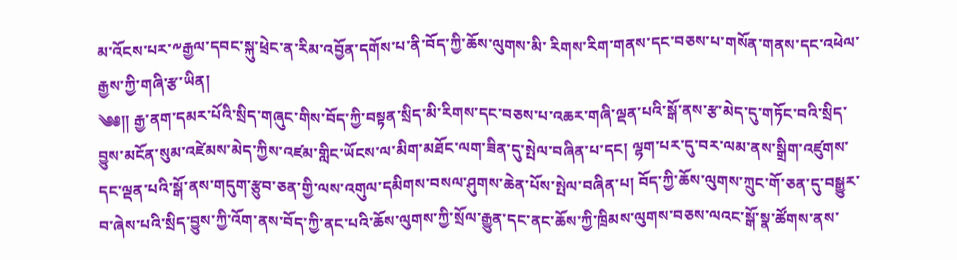མ་འོངས་པར་༸རྒྱལ་དབང་སྐུ་ཕྲེང་ན་རིམ་འབྱོན་དགོས་པ་ནི་བོད་ཀྱི་ཆོས་ལུགས་མི་ རིགས་རིག་གནས་དང་བཅས་པ་གསོན་གནས་དང་འཕེལ་རྒྱས་ཀྱི་གཞི་རྩ་ཡིན།
༄༅།། རྒྱ་ནག་དམར་པོའི་སྲིད་གཞུང་གིས་བོད་ཀྱི་བསྟན་སྲིད་མི་རིགས་དང་བཅས་པ་འཆར་གཞི་ལྡན་པའི་སྒོ་ནས་རྩ་མེད་དུ་གཏོང་བའི་སྲིད་བྱུས་མངོན་སུམ་འཛེམས་མེད་ཀྱིས་འཛམ་གླིང་ཡོངས་ལ་མིག་མཐོང་ལག་ཟིན་དུ་སྤེལ་བཞིན་པ་དང། ལྷག་པར་དུ་བར་ལམ་ནས་སྒྲིག་འཛུགས་དང་ལྡན་པའི་སྒོ་ནས་གདུག་རྩུབ་ཅན་གྱི་ལས་འགུལ་དམིགས་བསལ་ཤུགས་ཆེན་པོས་སྤེལ་བཞིན་པ། བོད་ཀྱི་ཆོས་ལུགས་ཀྲུང་གོ་ཅན་དུ་བསྒྱུར་བ་ཞེས་པའི་སྲིད་བྱུས་ཀྱི་འོག་ནས་བོད་ཀྱི་ནང་པའི་ཆོས་ལུགས་ཀྱི་སྲོལ་རྒྱུན་དང་ནང་ཆོས་ཀྱི་ཁྲིམས་ལུགས་བཅས་ལའང་སྒོ་སྣ་ཚོགས་ནས་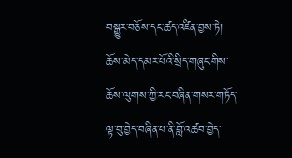བསྒྱུར་བཅོས་དང་ཚད་འཛིན་བྱས་ཏེ། ཆོས་མེད་དམར་པོའི་སྲིད་གཞུང་གིས་ཆོས་ལུགས་ཀྱི་རང་བཞིན་གསར་གཏོད་ལྟ་བུ་བྱེད་བཞིན་པ་ནི་བློ་འཚབ་བྱེད་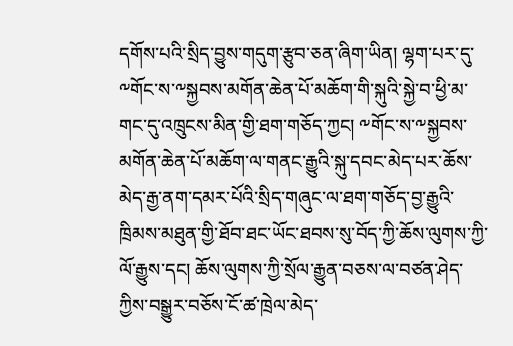དགོས་པའི་སྲིད་བྱུས་གདུག་རྩུབ་ཅན་ཞིག་ཡིན། ལྷག་པར་དུ་༸གོང་ས་༸སྐྱབས་མགོན་ཆེན་པོ་མཆོག་གི་སྐུའི་སྐྱེ་བ་ཕྱི་མ་གང་དུ་འཁྲུངས་མིན་གྱི་ཐག་གཅོད་ཀྱང། ༸གོང་ས་༸སྐྱབས་མགོན་ཆེན་པོ་མཆོག་ལ་གནང་རྒྱུའི་སྐུ་དབང་མེད་པར་ཆོས་མེད་རྒྱ་ནག་དམར་པོའི་སྲིད་གཞུང་ལ་ཐག་གཅོད་བྱ་རྒྱུའི་ཁྲིམས་མཐུན་གྱི་ཐོབ་ཐང་ཡོང་ཐབས་སུ་བོད་ཀྱི་ཆོས་ལུགས་ཀྱི་ལོ་རྒྱུས་དང། ཆོས་ལུགས་ཀྱི་སྲོལ་རྒྱུན་བཅས་ལ་བཙན་ཤེད་ཀྱིས་བསྒྱུར་བཅོས་ངོ་ཚ་ཁྲེལ་མེད་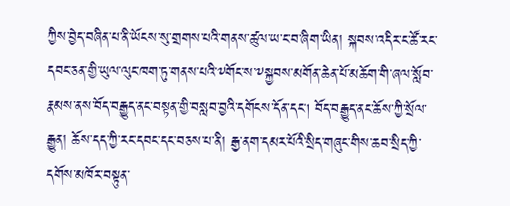ཀྱིས་བྱེད་བཞིན་པ་ནི་ཡོངས་སུ་གྲགས་པའི་གནས་ཚུལ་ཡ་ང་བ་ཞིག་ཡིན། སྐབས་འདིར་ང་ཚོ་རང་དབང་ཅན་གྱི་ཡུལ་ལུང་ཁག་ཏུ་གནས་པའི་༸གོང་ས་༸སྐྱབས་མགོན་ཆེན་པོ་མཆོག་གི་ཞལ་སློབ་རྣམས་ནས་བོད་བརྒྱུད་ནང་བསྟན་གྱི་བསླབ་བྱའི་དགོངས་དོན་དང། བོད་བརྒྱུད་ནང་ཆོས་ཀྱི་སྲོལ་རྒྱུན། ཆོས་དད་ཀྱི་རང་དབང་དང་བཅས་པ་ནི། རྒྱ་ནག་དམར་པོའི་སྲིད་གཞུང་གིས་ཆབ་སྲིད་ཀྱི་དགོས་མཁོར་བསྟུན་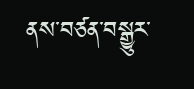ནས་བཙན་བསྒྱུར་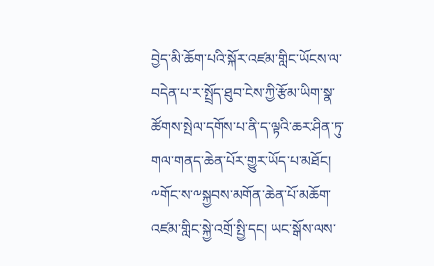བྱེད་མི་ཆོག་པའི་སྐོར་འཛམ་གླིང་ཡོངས་ལ་བདེན་པ་ར་སྤྲོད་ཐུབ་ངེས་ཀྱི་རྩོམ་ཡིག་སྣ་ཚོགས་སྤེལ་དགོས་པ་ནི་ད་ལྟའི་ཆར་ཤིན་ཏུ་གལ་གནད་ཆེན་པོར་གྱུར་ཡོད་པ་མཐོང། ༸གོང་ས་༸སྐྱབས་མགོན་ཆེན་པོ་མཆོག་འཛམ་གླིང་སྐྱེ་འགྲོ་སྤྱི་དང། ཡང་སྒོས་ལས་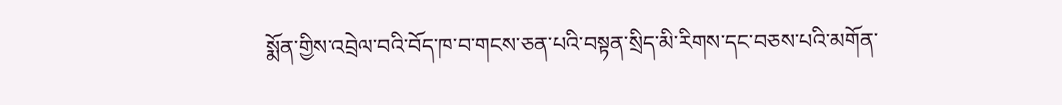སྨོན་གྱིས་འབྲེལ་བའི་བོད་ཁ་བ་གངས་ཅན་པའི་བསྟན་སྲིད་མི་རིགས་དང་བཅས་པའི་མགོན་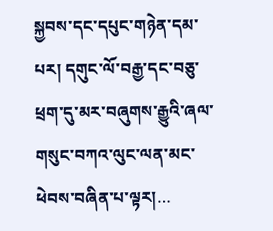སྐྱབས་དང་དཔུང་གཉེན་དམ་པར། དགུང་ལོ་བརྒྱ་དང་བཅུ་ཕྲག་དུ་མར་བཞུགས་རྒྱུའི་ཞལ་གསུང་བཀའ་ལུང་ལན་མང་ཕེབས་བཞིན་པ་ལྟར།…